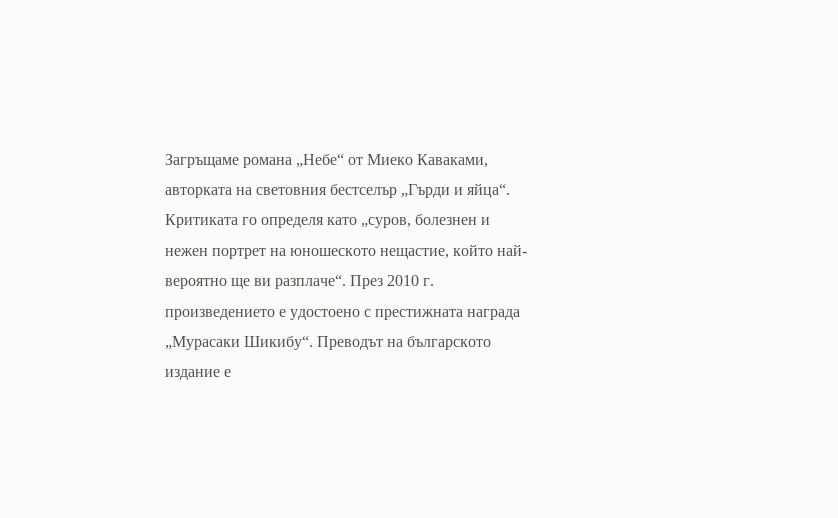Загръщаме романа „Небе“ от Миеко Каваками, авторката на световния бестселър „Гърди и яйца“. Критиката го определя като „суров, болезнен и нежен портрет на юношеското нещастие, който най-вероятно ще ви разплаче“. През 2010 г. произведението е удостоено с престижната награда „Мурасаки Шикибу“. Преводът на българското издание е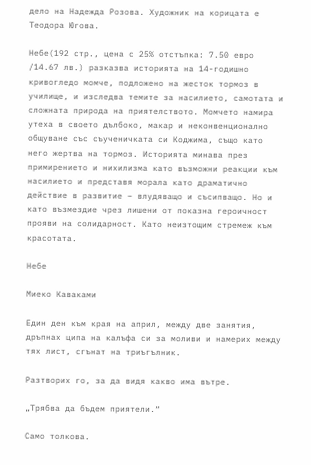дело на Надежда Розова. Художник на корицата е Теодора Югова.

Небе(192 стр., цена с 25% отстъпка: 7.50 евро /14.67 лв.) разказва историята на 14-годишно кривогледо момче, подложено на жесток тормоз в училище, и изследва темите за насилието, самотата и сложната природа на приятелството. Момчето намира утеха в своето дълбоко, макар и неконвенционално общуване със съученичката си Коджима, също като него жертва на тормоз. Историята минава през примирението и нихилизма като възможни реакции към насилието и представя морала като драматично действие в развитие – влудяващо и съсипващо. Но и като възмездие чрез лишени от показна героичност прояви на солидарност. Като неизтощим стремеж към красотата.

Небе

Миеко Каваками

Един ден към края на април, между две занятия, дръпнах ципа на калъфа си за моливи и намерих между тях лист, сгънат на триъгълник.

Разтворих го, за да видя какво има вътре.

„Трябва да бъдем приятели.“

Само толкова.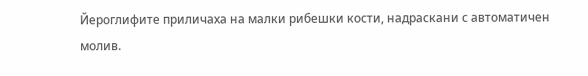Йероглифите приличаха на малки рибешки кости, надраскани с автоматичен молив.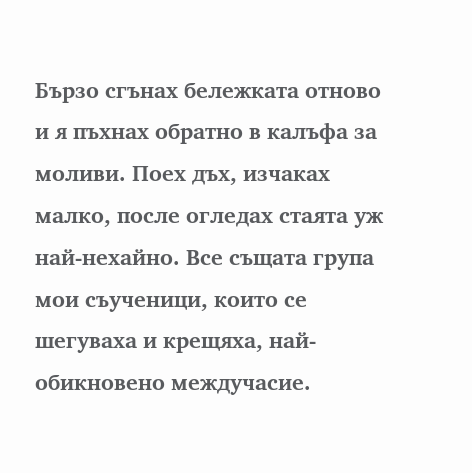Бързо сгънах бележката отново и я пъхнах обратно в калъфа за моливи. Поех дъх, изчаках малко, после огледах стаята уж най-нехайно. Все същата група мои съученици, които се шегуваха и крещяха, най-обикновено междучасие.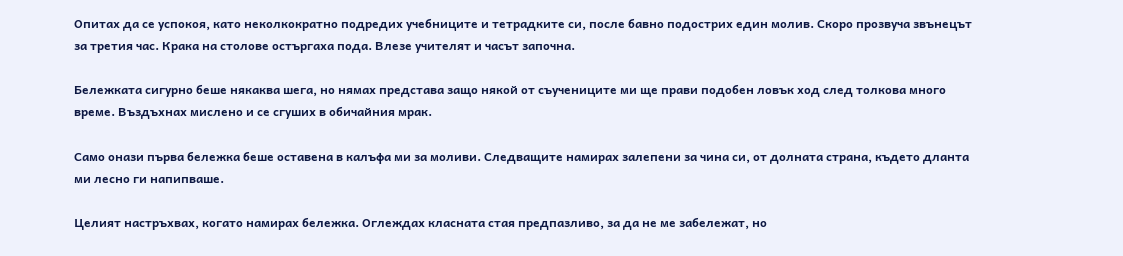Опитах да се успокоя, като неколкократно подредих учебниците и тетрадките си, после бавно подострих един молив. Скоро прозвуча звънецът за третия час. Крака на столове остъргаха пода. Влезе учителят и часът започна.

Бележката сигурно беше някаква шега, но нямах представа защо някой от съучениците ми ще прави подобен ловък ход след толкова много време. Въздъхнах мислено и се сгуших в обичайния мрак.

Само онази първа бележка беше оставена в калъфа ми за моливи. Следващите намирах залепени за чина си, от долната страна, където дланта ми лесно ги напипваше.

Целият настръхвах, когато намирах бележка. Оглеждах класната стая предпазливо, за да не ме забележат, но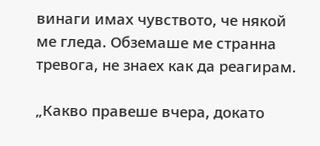винаги имах чувството, че някой ме гледа. Обземаше ме странна тревога, не знаех как да реагирам.

„Какво правеше вчера, докато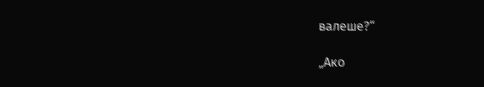валеше?“

„Ако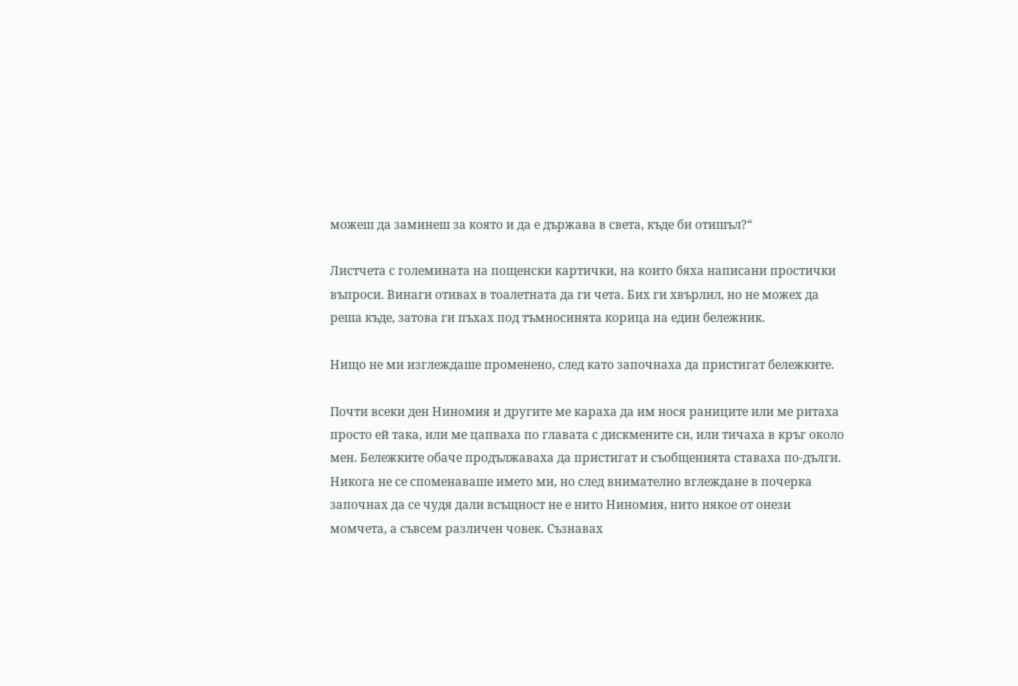можеш да заминеш за която и да е държава в света, къде би отишъл?“

Листчета с големината на пощенски картички, на които бяха написани простички въпроси. Винаги отивах в тоалетната да ги чета. Бих ги хвърлил, но не можех да реша къде, затова ги пъхах под тъмносинята корица на един бележник.

Нищо не ми изглеждаше променено, след като започнаха да пристигат бележките.

Почти всеки ден Ниномия и другите ме караха да им нося раниците или ме ритаха просто ей така, или ме цапваха по главата с дискмените си, или тичаха в кръг около мен. Бележките обаче продължаваха да пристигат и съобщенията ставаха по-дълги. Никога не се споменаваше името ми, но след внимателно вглеждане в почерка започнах да се чудя дали всъщност не е нито Ниномия, нито някое от онези момчета, а съвсем различен човек. Съзнавах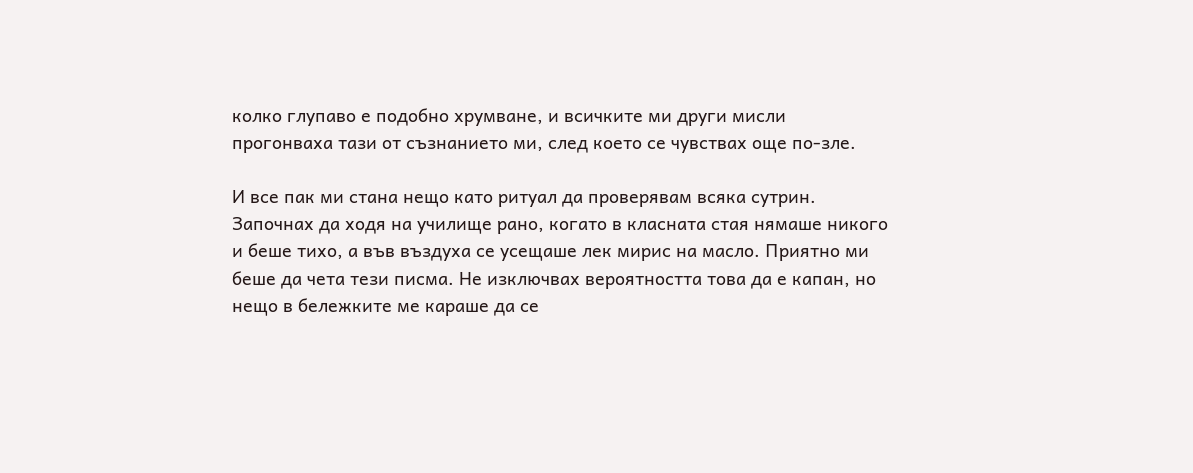колко глупаво е подобно хрумване, и всичките ми други мисли прогонваха тази от съзнанието ми, след което се чувствах още по-зле.

И все пак ми стана нещо като ритуал да проверявам всяка сутрин. Започнах да ходя на училище рано, когато в класната стая нямаше никого и беше тихо, а във въздуха се усещаше лек мирис на масло. Приятно ми беше да чета тези писма. Не изключвах вероятността това да е капан, но нещо в бележките ме караше да се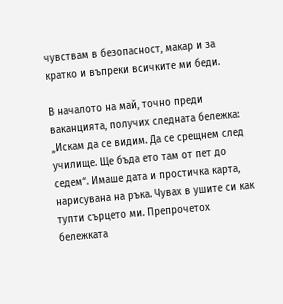чувствам в безопасност, макар и за кратко и въпреки всичките ми беди.

В началото на май, точно преди ваканцията, получих следната бележка: „Искам да се видим. Да се срещнем след училище. Ще бъда ето там от пет до седем“. Имаше дата и простичка карта, нарисувана на ръка. Чувах в ушите си как тупти сърцето ми. Препрочетох бележката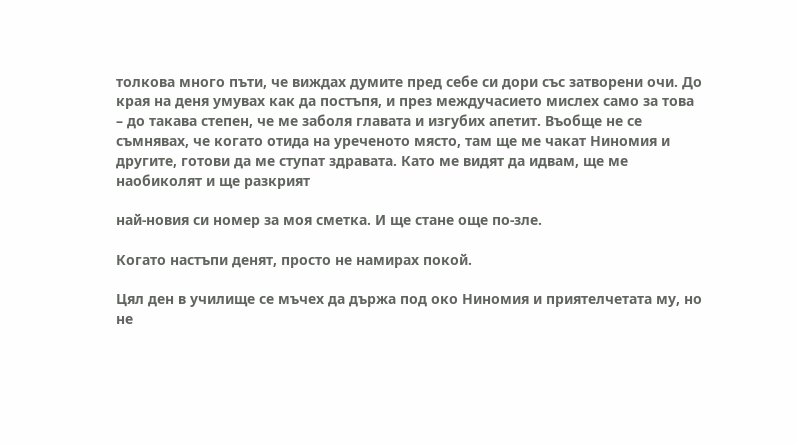толкова много пъти, че виждах думите пред себе си дори със затворени очи. До края на деня умувах как да постъпя, и през междучасието мислех само за това – до такава степен, че ме заболя главата и изгубих апетит. Въобще не се съмнявах, че когато отида на уреченото място, там ще ме чакат Ниномия и другите, готови да ме ступат здравата. Като ме видят да идвам, ще ме наобиколят и ще разкрият

най-новия си номер за моя сметка. И ще стане още по-зле.

Когато настъпи денят, просто не намирах покой.

Цял ден в училище се мъчех да държа под око Ниномия и приятелчетата му, но не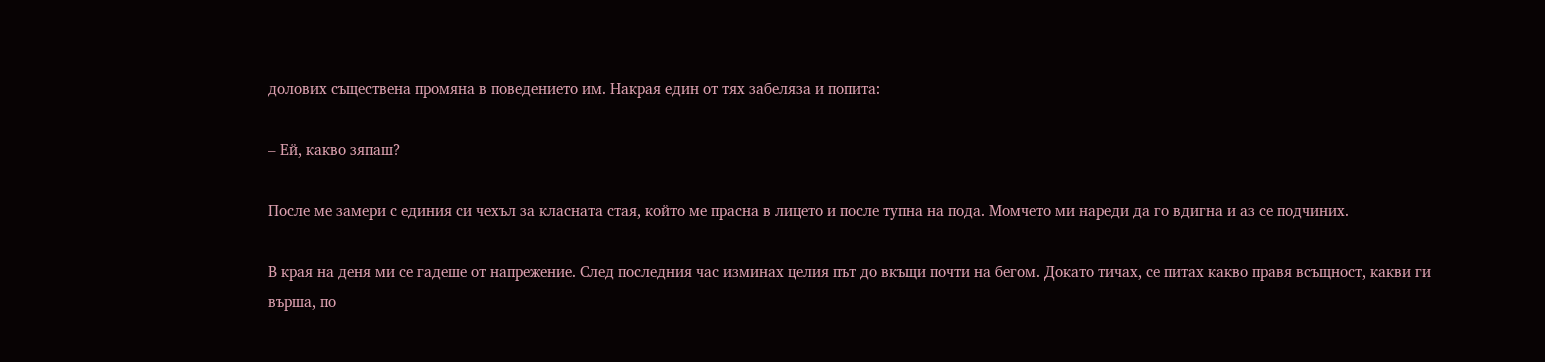долових съществена промяна в поведението им. Накрая един от тях забеляза и попита:

– Ей, какво зяпаш?

После ме замери с единия си чехъл за класната стая, който ме прасна в лицето и после тупна на пода. Момчето ми нареди да го вдигна и аз се подчиних.

В края на деня ми се гадеше от напрежение. След последния час изминах целия път до вкъщи почти на бегом. Докато тичах, се питах какво правя всъщност, какви ги върша, по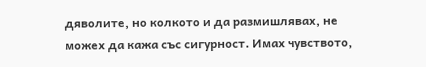дяволите, но колкото и да размишлявах, не можех да кажа със сигурност. Имах чувството,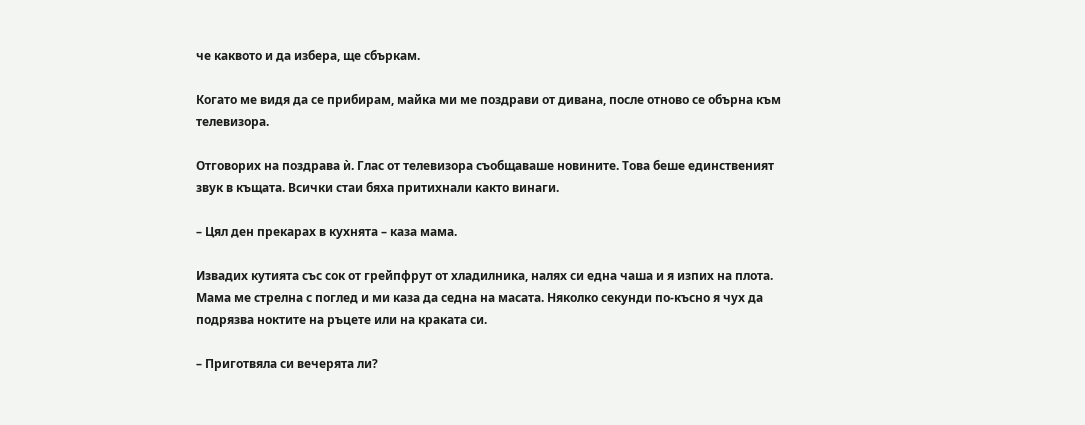че каквото и да избера, ще сбъркам.

Когато ме видя да се прибирам, майка ми ме поздрави от дивана, после отново се обърна към телевизора.

Отговорих на поздрава ѝ. Глас от телевизора съобщаваше новините. Това беше единственият звук в къщата. Всички стаи бяха притихнали както винаги.

– Цял ден прекарах в кухнята – каза мама.

Извадих кутията със сок от грейпфрут от хладилника, налях си една чаша и я изпих на плота. Мама ме стрелна с поглед и ми каза да седна на масата. Няколко секунди по-късно я чух да подрязва ноктите на ръцете или на краката си.

– Приготвяла си вечерята ли?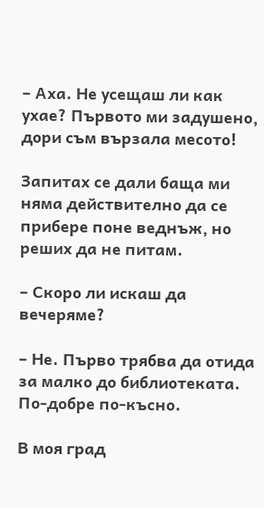– Аха. Не усещаш ли как ухае? Първото ми задушено, дори съм вързала месото!

Запитах се дали баща ми няма действително да се прибере поне веднъж, но реших да не питам.

– Скоро ли искаш да вечеряме?

– Не. Първо трябва да отида за малко до библиотеката. По-добре по-късно.

В моя град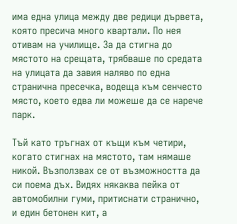има една улица между две редици дървета, която пресича много квартали. По нея отивам на училище. За да стигна до мястото на срещата, трябваше по средата на улицата да завия наляво по една странична пресечка, водеща към сенчесто място, което едва ли можеше да се нарече парк.

Тъй като тръгнах от къщи към четири, когато стигнах на мястото, там нямаше никой. Възползвах се от възможността да си поема дъх. Видях някаква пейка от автомобилни гуми, притиснати странично, и един бетонен кит, а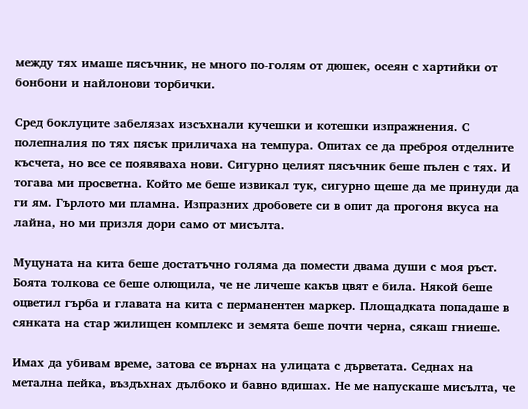между тях имаше пясъчник, не много по-голям от дюшек, осеян с хартийки от бонбони и найлонови торбички.

Сред боклуците забелязах изсъхнали кучешки и котешки изпражнения. С полепналия по тях пясък приличаха на темпура. Опитах се да преброя отделните късчета, но все се появяваха нови. Сигурно целият пясъчник беше пълен с тях. И тогава ми просветна. Който ме беше извикал тук, сигурно щеше да ме принуди да ги ям. Гърлото ми пламна. Изпразних дробовете си в опит да прогоня вкуса на лайна, но ми призля дори само от мисълта.

Муцуната на кита беше достатъчно голяма да помести двама души с моя ръст. Боята толкова се беше олющила, че не личеше какъв цвят е била. Някой беше оцветил гърба и главата на кита с перманентен маркер. Площадката попадаше в сянката на стар жилищен комплекс и земята беше почти черна, сякаш гниеше.

Имах да убивам време, затова се върнах на улицата с дърветата. Седнах на метална пейка, въздъхнах дълбоко и бавно вдишах. Не ме напускаше мисълта, че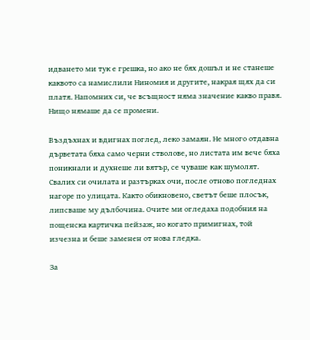идването ми тук е грешка, но ако не бях дошъл и не станеше каквото са намислили Ниномия и другите, накрая щях да си платя. Напомних си, че всъщност няма значение какво правя. Нищо нямаше да се промени.

Въздъхнах и вдигнах поглед, леко замаян. Не много отдавна дърветата бяха само черни стволове, но листата им вече бяха поникнали и духнеше ли вятър, се чуваше как шумолят. Свалих си очилата и разтърках очи, после отново погледнах нагоре по улицата. Както обикновено, светът беше плосък, липсваше му дълбочина. Очите ми огледаха подобния на пощенска картичка пейзаж, но когато примигнах, той изчезна и беше заменен от нова гледка.

За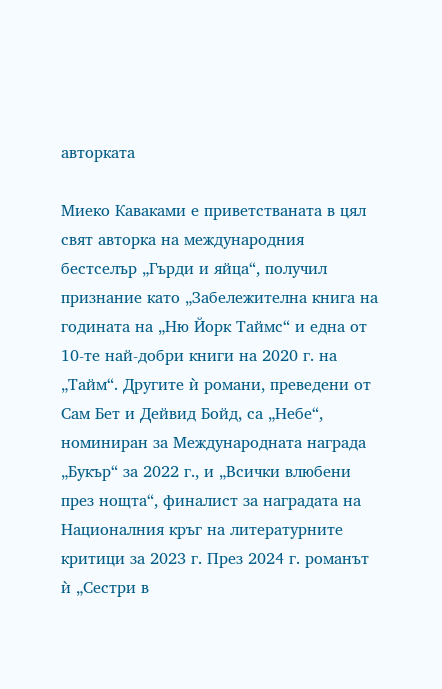авторката

Миеко Каваками е приветстваната в цял свят авторка на международния бестселър „Гърди и яйца“, получил признание като „Забележителна книга на годината на „Ню Йорк Таймс“ и една от 10-те най-добри книги на 2020 г. на „Тайм“. Другите ѝ романи, преведени от Сам Бет и Дейвид Бойд, са „Небе“, номиниран за Международната награда „Букър“ за 2022 г., и „Всички влюбени през нощта“, финалист за наградата на Националния кръг на литературните критици за 2023 г. През 2024 г. романът ѝ „Сестри в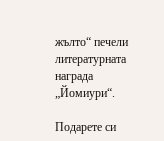жълто“ печели литературната награда „Йомиури“.

Подарете си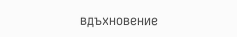вдъхновение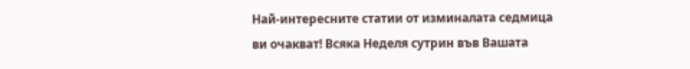Най-интересните статии от изминалата седмица ви очакват! Всяка Неделя сутрин във Вашата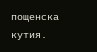пощенска кутия.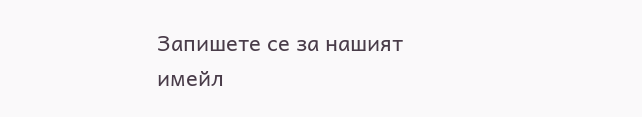Запишете се за нашият имейл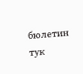бюлетин тук